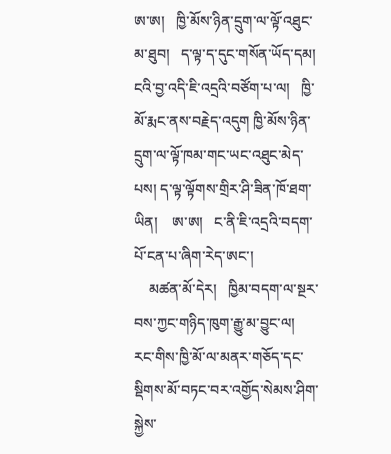ཨ་ཨ།   ཁྱི་མོས་ཉིན་དྲུག་ལ་ལྟོ་འཐུང་མ་ཐུབ།   ད་ལྟ་ད་དུང་གསོན་ཡོད་དམ།  ངའི་བྱ་འདི་ཇི་འདྲའི་བཙོག་པ་ལ།   ཁྱི་མོ་རྨང་ནས་བརྗེད་འདུག ཁྱི་མོས་ཉིན་དྲུག་ལ་ལྟོ་ཁམ་གང་ཡང་འཐུང་མེད་པས། ད་ལྟ་ལྟོགས་གྲིར་ཤི་ཟིན་ཁོ་ཐག་ཡིན།    ཨ་ཨ།   ང་ནི་ཇི་འདྲའི་བདག་པོ་ངན་པ་ཞིག་རེད་ཨང་།
    མཚན་མོ་དེར།   ཁྱིམ་བདག་ལ་སྔར་བས་ཀྱང་གཉིད་ཁུག་རྒྱུ་མ་བྱུང་ལ།   རང་གིས་ཁྱི་མོ་ལ་མནར་གཅོད་དང་སྡིགས་མོ་བཏང་བར་འགྱོད་སེམས་ཤིག་སྐྱེས་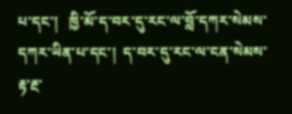པ་དང་།   ཁྱི་མོ་ད་བར་དུ་རང་ལ་བློ་དཀར་སེམས་དཀར་ཡིན་པ་དང་།  ད་བར་དུ་རང་ལ་ངན་སེམས་རྟ་རྔ་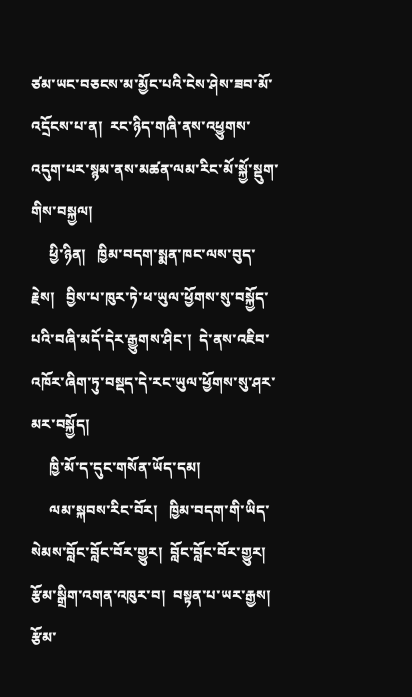ཙམ་ཡང་བཅངས་མ་མྱོང་པའི་ངེས་ཤེས་ཟབ་མོ་འདྲོངས་པ་ན།  རང་ཉིད་གཞི་ནས་འཕྱུགས་འདུག་པར་སྙམ་ནས་མཚན་ལམ་རིང་མོ་སྐྱོ་སྡུག་གིས་བསྐྱལ།
     ཕྱི་ཉིན།   ཁྱིམ་བདག་སྨན་ཁང་ལས་བུད་རྗེས།   བྱིས་པ་ཁུར་ཏེ་ཕ་ཡུལ་ཕྱོགས་སུ་བསྐྱོད་པའི་བཞི་མདོ་དེར་རྒྱུགས་ཤིང་།  དེ་ནས་འཇིབ་འཁོར་ཞིག་ཏུ་བསྡད་དེ་རང་ཡུལ་ཕྱོགས་སུ་ཤར་མར་བསྐྱོད།
     ཁྱི་མོ་ད་དུང་གསོན་ཡོད་དམ།
     ལམ་སྐབས་རིང་བོར།   ཁྱིམ་བདག་གི་ཡིད་སེམས་བློང་བློང་བོར་གྱུར།  བློང་བློང་བོར་གྱུར།
རྩོམ་སྒྲིག་འགན་འཁུར་བ།  བསྟན་པ་ཡར་རྒྱས།
རྩོམ་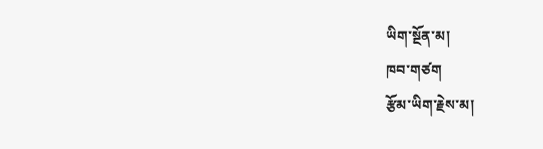ཡིག་སྔོན་མ།
ཁབ་གཙག
རྩོམ་ཡིག་རྗེས་མ།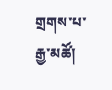གྲགས་པ་རྒྱ་མཚོ།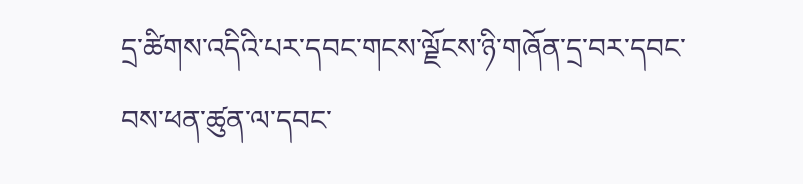དྲ་ཚིགས་འདིའི་པར་དབང་གངས་ལྗོངས་ཉི་གཞོན་དྲ་བར་དབང་བས་ཕན་ཚུན་ལ་དབང་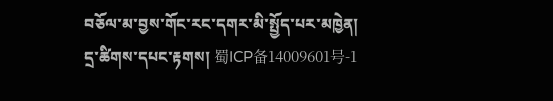བཅོལ་མ་བྱས་གོང་རང་དགར་མི་སྤྱོད་པར་མཁྱེན།
དྲ་ཚིགས་དཔང་རྟགས། 蜀ICP备14009601号-1